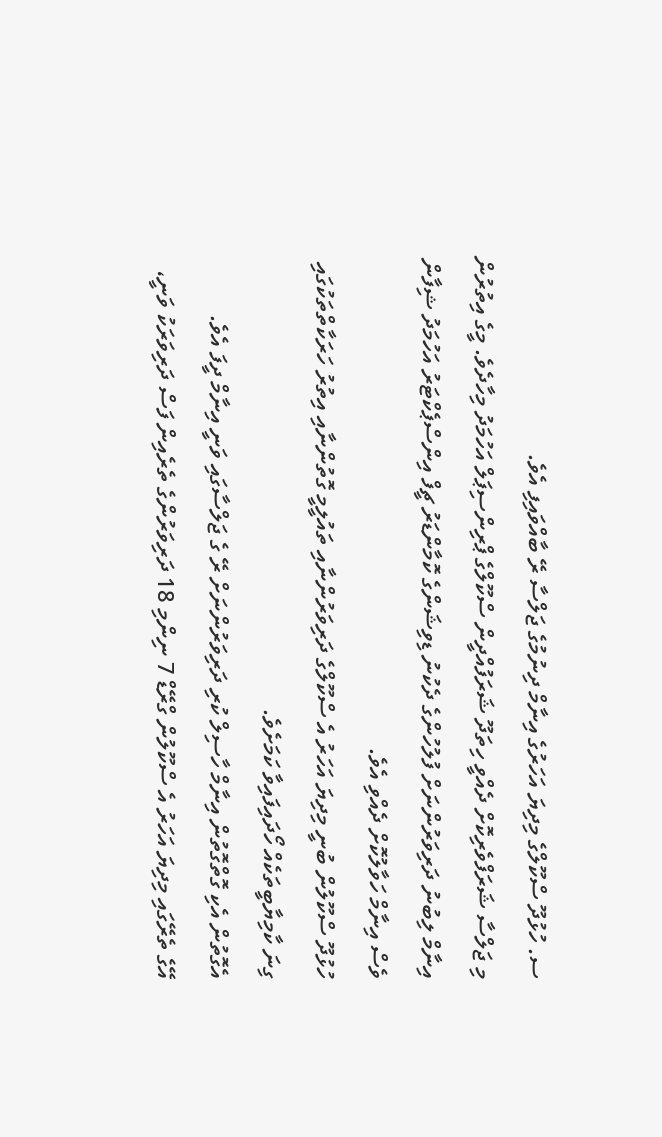ސ. ހުޅުދޫ ސްކޫލްގެ މިދިޔަ އަހަރުގެ އިނާމް ދިނުމުގެ ޖަލްސާ ރޭ ބާއްވައިފި އެވެ.
މި ޖަލްސާ ޝަރަފްވެރިކޮށް ދެއްވީ ހިތަދޫ ޝަރަފުއްދީން ސްކޫލްގެ ޕްރިންސިޕަލް އަހުމަދު މިހާދެވެ. މީގެ އިތުރުން އިނާމް ލިބުނު ދަރިވަރުންނަށް ފުލުހުންގެ ދެކުނު ޑިވިޝަންގެ ކޮމާންޑަރު ޗީފް އިންސްޕެކްޓަރު އަހުމަދު ޝިފާން ވެސް އިނާމް ހަވާލުކޮށް ދެއްވި އެވެ.
ހުޅުދޫ ސްކޫލުން ބުނީ މިދިޔަ އަހަރު އެ ސްކޫލްގެ ދަރިވަރުންނާއި ތައުލީމީ ގޮތުންނާއި އިތުރު ހަރަކާތްތަކުގައި ގިނަ ކާމިޔާބީތަކެއް ހޯދައިފައިވާ ކަމަށެވެ.
އެގޮތުން އެކި ގޮތްގޮތުން އިނާމް ހާސިލް ކުރި ދަރިވަރުންނަށް ރޭ ގެ ޖަލްސާގައި ވަނީ އިނާމް ދީފަ އެވެ.
އޭގެ ތެރޭގައި މިދިޔަ އަހަރު އެ ސްކޫލުން ގްރޭޑް 7 ނިންމި 18 ދަރިވަރުންގެ ތެރެއިން ފަސް ދަރިވަރަކު ވަނީ،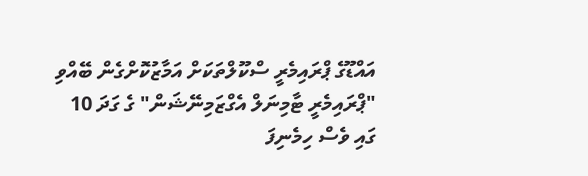އައްޑޫގެ ޕްރައިމެރީ ސްކޫލްތަކަށް އަމާޒުކޮށްގެން ބޭއްވި "ޕްރައިމެރީ ޓާމިނަލް އެގްޒަމިނޭޝަން" ގެ ގަދަ 10 ގައި ވެސް ހިމެނިފަ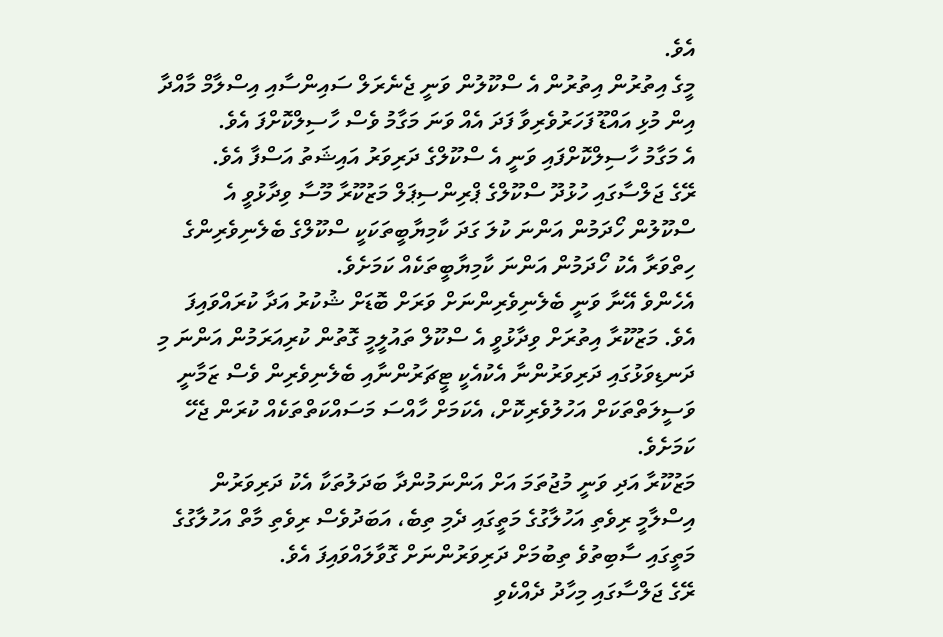އެވެ.
މީގެ އިތުރުން އިތުރުން އެ ސްކޫލުން ވަނީ ޖެނެރަލް ސައިންސާއި އިސްލާމް މާއްދާ އިން މުޅި އައްޑޫ ފަހަރުވެރިވާ ފަދަ އެއް ވަނަ މަގާމު ވެސް ހާސިލްކޮށްފަ އެވެ.
އެ މަގާމު ހާސިލްކޮށްފައި ވަނީ އެ ސްކޫލްގެ ދަރިވަރު އައިޝަތު އަސްފާ އެވެ.
ރޭގެ ޖަލްސާގައި ހުޅުދޫ ސްކޫލްގެ ޕްރިންސިޕަލް މަޒުކޫރާ މޫސާ ވިދާޅުވީ އެ ސްކޫލުން ހޯދަމުން އަންނަ ކުލަ ގަދަ ކާމިޔާބީތަކަކީ ސްކޫލްގެ ބެލެނިވެރިންގެ ހިތްވަރާ އެކު ހޯދަމުން އަންނަ ކާމިޔާބީތަކެއް ކަމަށެވެ.
އެހެންވެ އޭނާ ވަނީ ބެލެނިވެރިންނަށް ވަރަށް ބޮޑަށް ޝުކުރު އަދާ ކުރައްވައިފަ އެވެ. މަޒުކޫރާ އިތުރަށް ވިދާޅުވީ އެ ސްކޫލް ތައުލީމީ ގޮތުން ކުރިއަރަމުން އަންނަ މި ދަނޑިވަޅުގައި ދަރިވަރުންނާ އެކުއެކީ ޓީޗަރުންނާއި ބެލެނިވެރިން ވެސް ޒަމާނީ ވަސީލަތްތަކަށް އަހުލުވެރިކޮށް، އެކަމަށް ހާއްސަ މަސައްކަތްތަކެއް ކުރަން ޖެހޭ ކަމަށެވެ.
މަޒުކޫރާ އަދި ވަނީ މުޖުތަމަ އަށް އަންނަމުންދާ ބަދަލުތަކާ އެކު ދަރިވަރުން އިސްލާމީ ރިވެތި އަހުލާގުގެ މަތީގައި ދެމި ތިބެ، އަބަދުވެސް ރިވެތި މާތް އަހުލާގުގެ މަތީގައި ސާބިތުވެ ތިބުމަށް ދަރިވަރުންނަށް ގޮވާލައްވައިފަ އެވެ.
ރޭގެ ޖަލްސާގައި މިހާދު ދެއްކެވި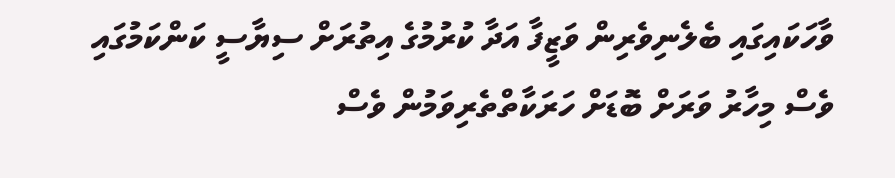ވާހަކައިގައި ބެލެނިވެރިން ވަޒީފާ އަދާ ކުރުމުގެ އިތުރަށް ސިޔާސީ ކަންކަމުގައި ވެސް މިހާރު ވަރަށް ބޮޑަށް ހަރަކާތްތެރިވަމުން ވެސް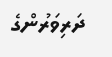ދަރިވަރުންގެ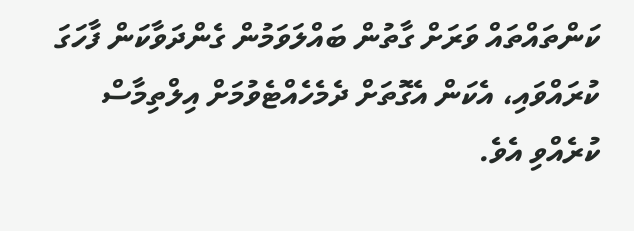ކަންތައްތައް ވަރަށް ގާތުން ބައްލަވަމުން ގެންދަވާކަން ފާހަގަ ކުރައްވައި، އެކަން އެގޮތަށް ދެމެހެއްޓެވުމަށް އިލްތިމާސް ކުރެއްވި އެވެ.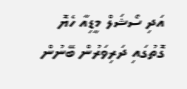އަދި ސޯޝަލް މީޑިއާ ހެޔޮ ގޮތުގައި ދަރިވަރުން ބޭނުން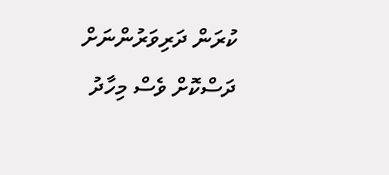ކުރަން ދަރިވަރުންނަށް ދަސްކޮށް ވެސް މިހާދު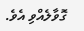ގޮވާލެއްވި އެވެ.